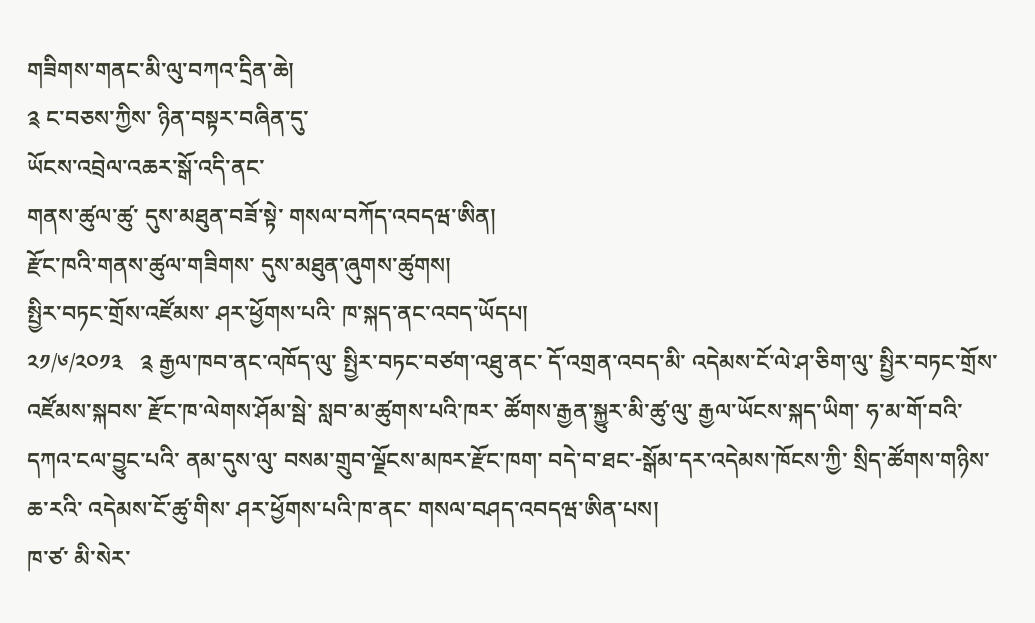གཟིགས་གནང་མི་ལུ་བཀའ་དྲིན་ཆེ།
༉ ང་བཅས་ཀྱིས་ ཉིན་བསྟར་བཞིན་དུ་
ཡོངས་འབྲེལ་འཆར་སྒོ་འདི་ནང་
གནས་ཚུལ་ཚུ་ དུས་མཐུན་བཟོ་སྟེ་ གསལ་བཀོད་འབདཝ་ཨིན།
རྫོང་ཁའི་གནས་ཚུལ་གཟིགས་ དུས་མཐུན་ཞུགས་ཚུགས།
སྤྱིར་བཏང་གྲོས་འཛོམས་ ཤར་ཕྱོགས་པའི་ ཁ་སྐད་ནང་འབད་ཡོདཔ།
༢༡/༦/༢༠༡༣   ༉ རྒྱལ་ཁབ་ནང་འཁོད་ལུ་ སྤྱིར་བཏང་བཙག་འཐུ་ནང་ དོ་འགྲན་འབད་མི་ འདེམས་ངོ་ལེ་ཤ་ཅིག་ལུ་ སྤྱིར་བཏང་གྲོས་འཛོམས་སྐབས་ རྫོང་ཁ་ལེགས་ཤོམ་སྦེ་ སླབ་མ་ཚུགས་པའི་ཁར་ ཚོགས་རྒྱན་སྐྱུར་མི་ཚུ་ལུ་ རྒྱལ་ཡོངས་སྐད་ཡིག་ ཧ་མ་གོ་བའི་ དཀའ་ངལ་བྱུང་པའི་ ནམ་དུས་ལུ་ བསམ་གྲུབ་ལྗོངས་མཁར་རྫོང་ཁག་ བདེ་བ་ཐང་-སྒོམ་དར་འདེམས་ཁོངས་ཀྱི་ སྲིད་ཚོགས་གཉིས་ཆ་རའི་ འདེམས་ངོ་ཚུ་གིས་ ཤར་ཕྱོགས་པའི་ཁ་ནང་ གསལ་བཤད་འབདཝ་ཨིན་པས།
ཁ་ཙ་ མི་སེར་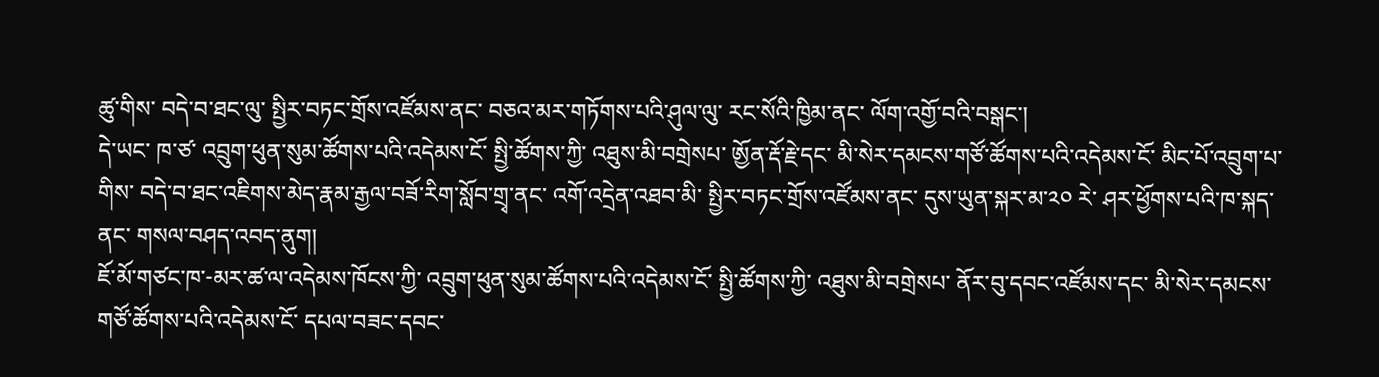ཚུ་གིས་ བདེ་བ་ཐང་ལུ་ སྤྱིར་བཏང་གྲོས་འཛོམས་ནང་ བཅའ་མར་གཏོགས་པའི་ཤུལ་ལུ་ རང་སོའི་ཁྱིམ་ནང་ ལོག་འགྱོ་བའི་བསྒང་།
དེ་ཡང་ ཁ་ཙ་ འབྲུག་ཕུན་སུམ་ཚོགས་པའི་འདེམས་ངོ་ སྤྱི་ཚོགས་ཀྱི་ འཐུས་མི་བགྲེསཔ་ ཨྱོན་རྡོ་རྗེ་དང་ མི་སེར་དམངས་གཙོ་ཚོགས་པའི་འདེམས་ངོ་ མིང་པོ་འབྲུག་པ་གིས་ བདེ་བ་ཐང་འཇིགས་མེད་རྣམ་རྒྱལ་བཟོ་རིག་སློབ་གྲྭ་ནང་ འགོ་འདྲེན་འཐབ་མི་ སྤྱིར་བཏང་གྲོས་འཛོམས་ནང་ དུས་ཡུན་སྐར་མ་༢༠ རེ་ ཤར་ཕྱོགས་པའི་ཁ་སྐད་ནང་ གསལ་བཤད་འབད་ནུག།
ཇོ་མོ་གཙང་ཁ་-མར་ཚ་ལ་འདེམས་ཁོངས་ཀྱི་ འབྲུག་ཕུན་སུམ་ཚོགས་པའི་འདེམས་ངོ་ སྤྱི་ཚོགས་ཀྱི་ འཐུས་མི་བགྲེསཔ་ ནོར་བུ་དབང་འཛོམས་དང་ མི་སེར་དམངས་གཙོ་ཚོགས་པའི་འདེམས་ངོ་ དཔལ་བཟང་དབང་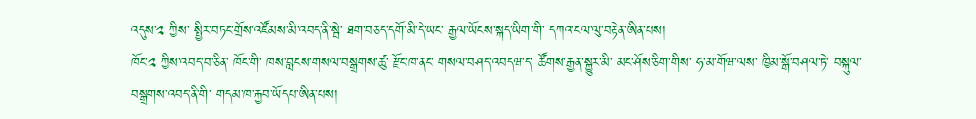འདུས་༢ ཀྱིས་ སྤྱིར་བཏང་གྲོས་འཛོམས་མི་འབད་ནི་སྦེ་ ཐག་བཅད་དགོ་མི་དེ་ཡང་ རྒྱལ་ཡོངས་སྐད་ཡིག་གི་ དཀའ་ངལ་ལུ་བརྟེན་ཨིན་པས།
ཁོང་༢ ཀྱིས་འབད་བ་ཅིན་ ཁོང་གི་ ཁས་བླངས་གསལ་བསྒྲགས་ཚུ་ རྫོང་ཁ་ནང་ གསལ་བཤད་འབདཝ་ད་ ཚོགས་རྒྱན་སྐྱུར་མི་ མང་ཤོས་ཅིག་གིས་ ཧ་མ་གོཝ་ལས་ ཁྱིམ་སྒོ་བཤལ་ཏེ་ བསྐུལ་བསྒྲགས་འབད་ནི་གི་ གདམ་ཁ་རྐྱབ་ཡོདཔ་ཨིན་པས།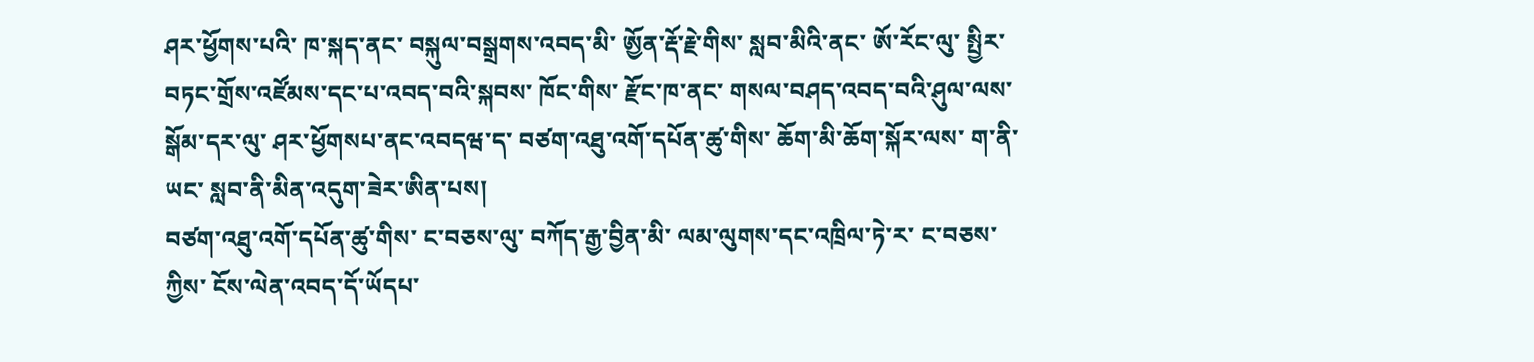ཤར་ཕྱོགས་པའི་ ཁ་སྐད་ནང་ བསྐུལ་བསྒྲགས་འབད་མི་ ཨྱོན་རྡོ་རྗེ་གིས་ སླབ་མིའི་ནང་ ཨོ་རོང་ལུ་ སྤྱིར་བཏང་གྲོས་འཛོམས་དང་པ་འབད་བའི་སྐབས་ ཁོང་གིས་ རྫོང་ཁ་ནང་ གསལ་བཤད་འབད་བའི་ཤུལ་ལས་ སྒོམ་དར་ལུ་ ཤར་ཕྱོགསཔ་ནང་འབདཝ་ད་ བཙག་འཐུ་འགོ་དཔོན་ཚུ་གིས་ ཆོག་མི་ཆོག་སྐོར་ལས་ ག་ནི་ཡང་ སླབ་ནི་མིན་འདུག་ཟེར་ཨིན་པས།
བཙག་འཐུ་འགོ་དཔོན་ཚུ་གིས་ ང་བཅས་ལུ་ བཀོད་རྒྱ་བྱིན་མི་ ལམ་ལུགས་དང་འཁྲིལ་ཏེ་ར་ ང་བཅས་ཀྱིས་ ངོས་ལེན་འབད་དོ་ཡོདཔ་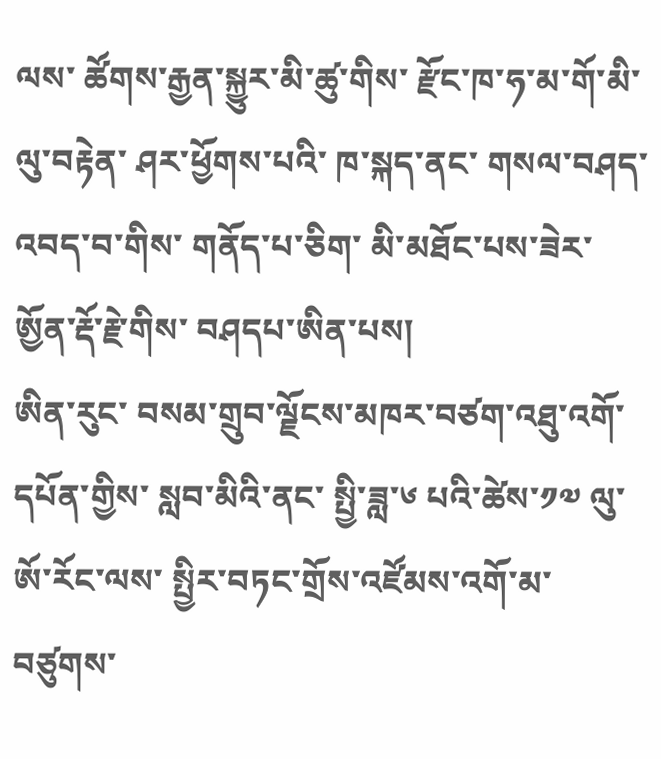ལས་ ཚོགས་རྒྱན་སྐྱུར་མི་ཚུ་གིས་ རྫོང་ཁ་ཧ་མ་གོ་མི་ལུ་བརྟེན་ ཤར་ཕྱོགས་པའི་ ཁ་སྐད་ནང་ གསལ་བཤད་འབད་བ་གིས་ གནོད་པ་ཅིག་ མི་མཐོང་པས་ཟེར་ ཨྱོན་རྡོ་རྗེ་གིས་ བཤདཔ་ཨིན་པས།
ཨིན་རུང་ བསམ་གྲུབ་ལྗོངས་མཁར་བཙག་འཐུ་འགོ་དཔོན་གྱིས་ སླབ་མིའི་ནང་ སྤྱི་ཟླ་༦ པའི་ཚེས་༡༧ ལུ་ ཨོ་རོང་ལས་ སྤྱིར་བཏང་གྲོས་འཛོམས་འགོ་མ་བཙུགས་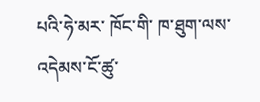པའི་ཧེ་མར་ ཁོང་གི་ ཁ་ཐུག་ལས་ འདེམས་ངོ་ཚུ་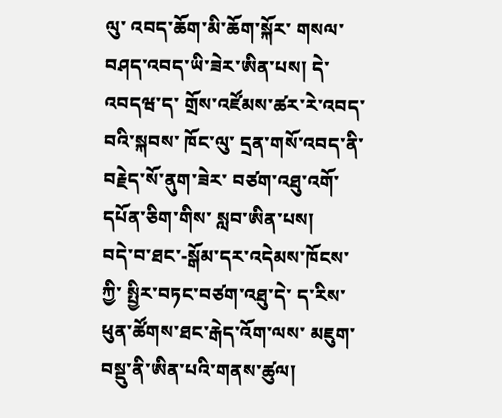ལུ་ འབད་ཆོག་མི་ཆོག་སྐོར་ གསལ་བཤད་འབད་ཡི་ཟེར་ཨིན་པས། དེ་འབདཝ་ད་ གྲོས་འཛོམས་ཚར་རེ་འབད་བའི་སྐབས་ ཁོང་ལུ་ དྲན་གསོ་འབད་ནི་ བརྗེད་སོ་ནུག་ཟེར་ བཙག་འཐུ་འགོ་དཔོན་ཅིག་གིས་ སླབ་ཨིན་པས།
བདེ་བ་ཐང་-སྒོམ་དར་འདེམས་ཁོངས་ཀྱི་ སྤྱིར་བཏང་བཙག་འཐུ་དེ་ ད་རིས་ ཕུན་ཚོགས་ཐང་རྒེད་འོག་ལས་ མཇུག་བསྡུ་ནི་ཨིན་པའི་གནས་ཚུལ།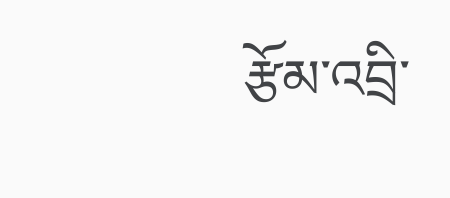རྩོམ་འབྲི་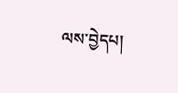ལས་བྱེདཔ།